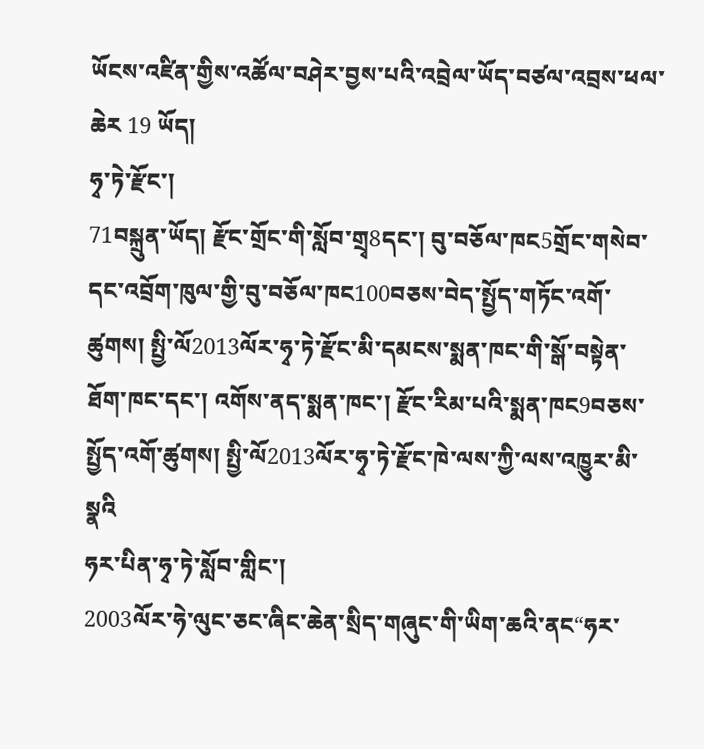ཡོངས་འཛིན་གྱིས་འཚོལ་བཤེར་བྱས་པའི་འབྲེལ་ཡོད་བཙལ་འབྲས་ཕལ་ཆེར 19 ཡོད།
ཧྭ་ཏེ་རྫོང་།
71བསྐྲུན་ཡོད། རྫོང་གྲོང་གི་སློབ་གྲྭ8དང་། བུ་བཅོལ་ཁང5གྲོང་གསེབ་དང་འབྲོག་ཁུལ་གྱི་བུ་བཅོལ་ཁང100བཅས་བེད་སྤྱོད་གཏོང་འགོ་ཚུགས། སྤྱི་ལོ2013ལོར་ཧྭ་ཏེ་རྫོང་མི་དམངས་སྨན་ཁང་གི་སྒོ་བསྟེན་ཐོག་ཁང་དང་། འགོས་ནད་སྨན་ཁང་། རྫོང་རིམ་པའི་སྨན་ཁང9བཅས་སྤྱོད་འགོ་ཚུགས། སྤྱི་ལོ2013ལོར་ཧྭ་ཏེ་རྫོང་ཁེ་ལས་ཀྱི་ལས་འཁྱུར་མི་སྣའི
ཧར་པིན་ཧྭ་ཏེ་སློབ་གླིང་།
2003ལོར་ཧེ་ལུང་ཅང་ཞིང་ཆེན་སྲིད་གཞུང་གི་ཡིག་ཆའི་ནང“ཧར་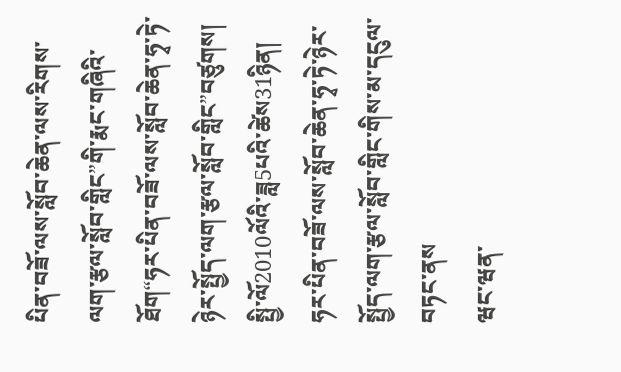པིན་བཟོ་ལས་སློབ་ཆེན་ལས་རིགས་ལག་རྩལ་སློབ་གླིང”གི་རྨང་གཞིའི་ཐོག“ཧར་པིན་བཟོ་ལས་སློབ་ཆེན་ཧྭ་ཏེ་ཉེར་སྤྱོད་ལག་རྩལ་སློབ་གླིང”བཙུགས། སྤྱི་ལོ2010ལོའི་ཟླ5པའི་ཚེས31ཉིན། ཧར་པིན་བཟོ་ལས་སློབ་ཆེན་ཧྭ་ཏེ་ཉེར་སྤྱོད་ལག་རྩལ་སློབ་གླིང་གིས་མ་དངུལ་བཏང་ནས
ཝང་ཝན་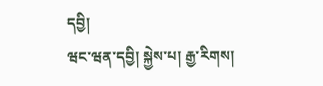དབྱི།
ཝང་ཝན་དབྱི། སྐྱེས་པ། རྒྱ་རིགས།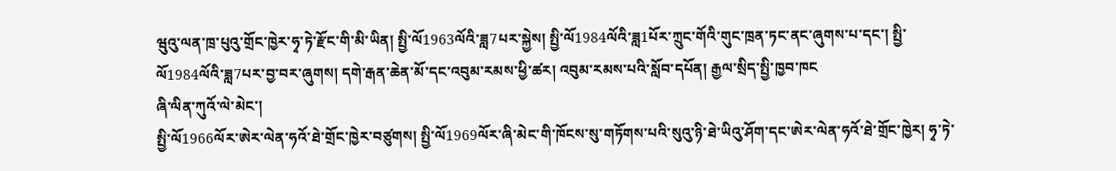ཝུའུ་ལན་ཁྲ་པུའུ་གྲོང་ཁྱེར་ཧྭ་ཏེ་རྫོང་གི་མི་ཡིན། སྤྱི་ལོ1963ལོའི་ཟླ7པར་སྐྱེས། སྤྱི་ལོ1984ལོའི་ཟླ1པོར་ཀྲུང་གོའི་གུང་ཁྲན་ཏང་ནང་ཞུགས་པ་དང་། སྤྱི་ལོ1984ལོའི་ཟླ7པར་བྱ་བར་ཞུགས། དགེ་རྒན་ཆེན་མོ་དང་འབུམ་རམས་ཕྱི་ཚར། འབུམ་རམས་པའི་སློབ་དཔོན། རྒྱལ་སྲིད་སྤྱི་ཁྱབ་ཁང
ཞི་ལིན་ཀུའོ་ལེ་མེང་།
སྤྱི་ལོ1966ལོར་ཨེར་ལེན་ཧའོ་ཐེ་གྲོང་ཁྱེར་བཙུགས། སྤྱི་ལོ1969ལོར་ཞི་མེང་གི་ཁོངས་སུ་གཏོགས་པའི་སུའུ་ཉི་ཐེ་ཡིའུ་ཤོག་དང་ཨེར་ལེན་ཧའོ་ཐེ་གྲོང་ཁྱེར། ཧྭ་ཏེ་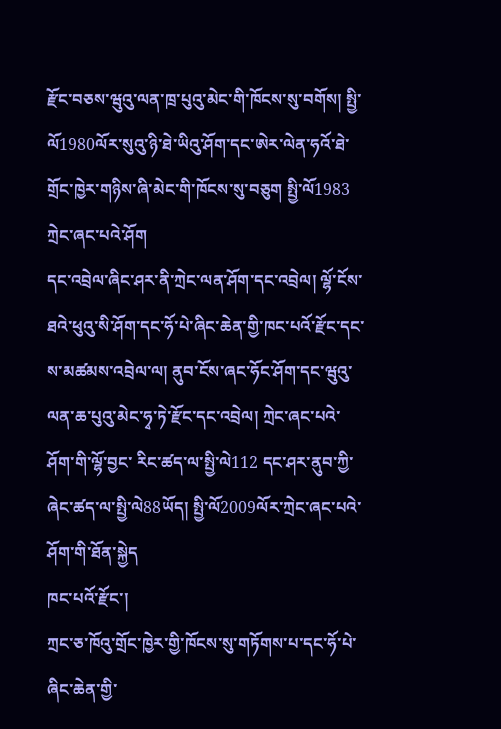རྫོང་བཅས་ཝུའུ་ལན་ཁྲ་པུའུ་མེང་གི་ཁོངས་སུ་བགོས། སྤྱི་ལོ1980ལོར་སུའུ་ཉི་ཐེ་ཡིའུ་ཤོག་དང་ཨེར་ལེན་ཧའོ་ཐེ་གྲོང་ཁྱེར་གཉིས་ཞི་མེང་གི་ཁོངས་སུ་བཅུག སྤྱི་ལོ1983
ཀྲེང་ཞང་པའེ་ཤོག
དང་འབྲེལ་ཞིང་ཤར་ནི་ཀྲེང་ལན་ཤོག་དང་འབྲེལ། ལྷོ་ངོས་ཐའེ་ཕུའུ་སི་ཤོག་དང་ཧོ་པེ་ཞིང་ཆེན་གྱི་ཁང་པའོ་རྫོང་དང་ས་མཚམས་འབྲེལ་ལ། ནུབ་ངོས་ཞང་ཧོང་ཤོག་དང་ཝུའུ་ལན་ཆ་པུའུ་མེང་ཧྭ་ཏེ་རྫོང་དང་འབྲེལ། ཀྲེང་ཞང་པའེ་ཤོག་གི་ལྷོ་བྱང་ རིང་ཚད་ལ་སྤྱི་ལེ112 དང་ཤར་ནུབ་ཀྱི་ཞེང་ཚད་ལ་སྤྱི་ལེ88ཡོད། སྤྱི་ལོ2009ལོར་ཀྲེང་ཞང་པའེ་ཤོག་གི་ཐོན་སྐྱེད
ཁང་པའོ་རྫོང་།
ཀྲང་ཅ་ཁོའུ་གྲོང་ཁྱེར་གྱི་ཁོངས་སུ་གཏོགས་པ་དང་ཧོ་པེ་ཞིང་ཆེན་གྱི་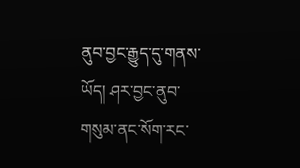ནུབ་བྱང་རྒྱུད་དུ་གནས་ཡོད། ཤར་བྱང་ནུབ་གསུམ་ནང་སོག་རང་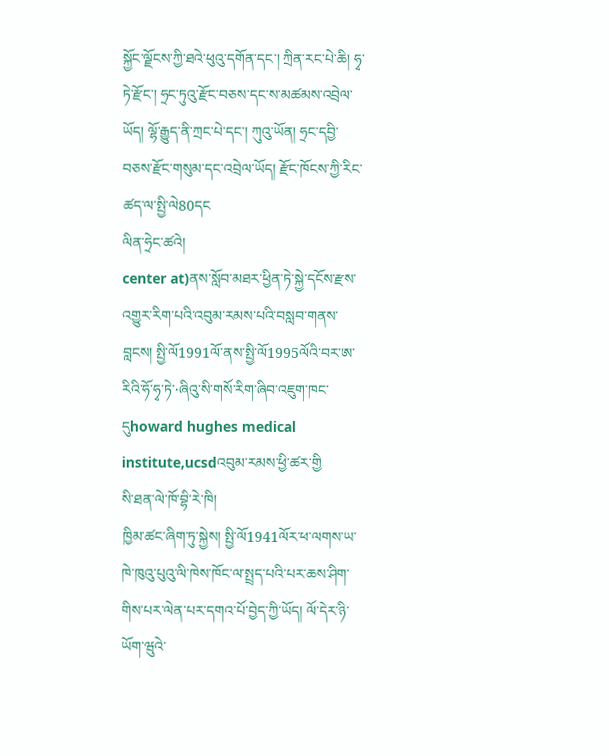སྐྱོང་ལྗོངས་ཀྱི་ཐའེ་ཕུའུ་དགོན་དང་། ཀྲིན་རང་པེ་ཆི། ཧྭ་ཏེ་རྫོང་། ཧྲང་ཏུའུ་རྫོང་བཅས་དང་ས་མཚམས་འབྲེལ་ཡོད། ལྷོ་རྒྱུད་ནི་ཀྲང་པེ་དང་། ཀུའུ་ཡོན། ཧྲང་དབྱི་བཅས་རྫོང་གསུམ་དང་འབྲེལ་ཡོད། རྫོང་ཁོངས་ཀྱི་རིང་ཚད་ལ་སྤྱི་ལེ80དང
ལིན་ཧྲེང་ཚའེ།
center at)ནས་སློབ་མཐར་ཕྱིན་ཏེ་སྐྱེ་དངོས་རྫས་འགྱུར་རིག་པའི་འབུམ་རམས་པའི་བསླབ་གནས་བླངས། སྤྱི་ལོ1991ལོ་ནས་སྤྱི་ལོ1995ལོའི་བར་ཨ་རིའི་ཧོ་ཧྭ་ཏེ་·ཞིའུ་སི་གསོ་རིག་ཞིབ་འཇུག་ཁང་དུhoward hughes medical institute,ucsdའབུམ་རམས་ཕྱི་ཚར་གྱི
སི་ཐན་ལེ་ཁོ་བྷི་རེ་ཁི།
ཁྱིམ་ཚང་ཞིག་ཏུ་སྐྱེས། སྤྱི་ལོ1941ལོར་ཕ་ལགས་ཡ་ཁེ་ཁུའུ་པུའུ་ལི་ཁེས་ཁོང་ལ་སྤྲད་པའི་པར་ཆས་ཤིག་གིས་པར་ལེན་པར་དགའ་པོ་བྱེད་ཀྱི་ཡོད། ལོ་དེར་ཉི་ཡོག་ཝུའེ་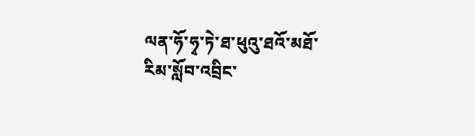ལན་ཧོ་ཧྭ་ཏེ་ཐ་ཕུའུ་ཐའོ་མཐོ་རིམ་སློབ་འབྲིང་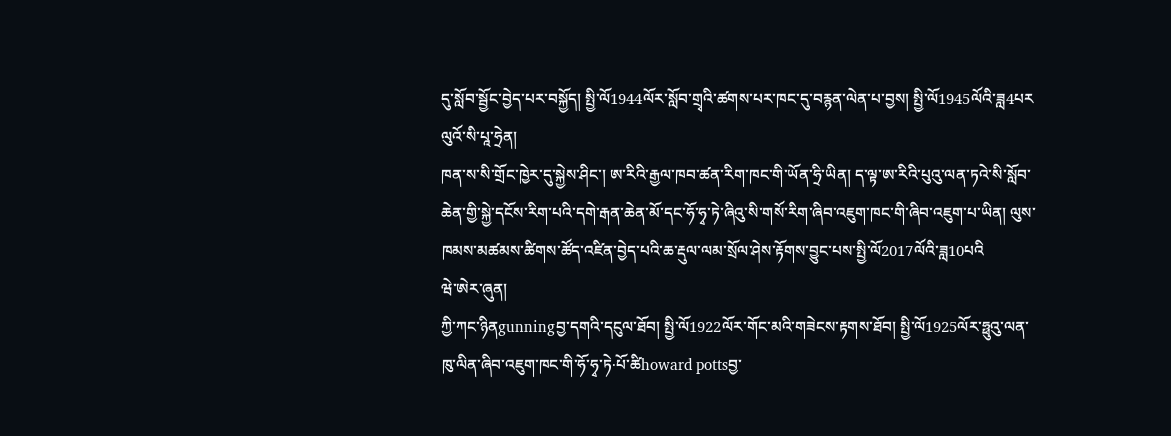དུ་སློབ་སྦྱོང་བྱེད་པར་བསྐྱོད། སྤྱི་ལོ1944ལོར་སློབ་གྲྭའི་ཚགས་པར་ཁང་དུ་བརྙན་ལེན་པ་བྱས། སྤྱི་ལོ1945ལོའི་ཟླ4པར
ལུའོ་སི་པཱ་ཧྲེན།
ཁན་ས་སི་གྲོང་ཁྱེར་དུ་སྐྱེས་ཤིང་། ཨ་རིའི་རྒྱལ་ཁབ་ཚན་རིག་ཁང་གི་ཡོན་ཧྲི་ཡིན། ད་ལྟ་ཨ་རིའི་པུའུ་ལན་ཏའེ་སི་སློབ་ཆེན་གྱི་སྐྱེ་དངོས་རིག་པའི་དགེ་རྒན་ཆེན་མོ་དང་ཧོ་ཧྭ་ཏེ་ཞིའུ་སི་གསོ་རིག་ཞིབ་འཇུག་ཁང་གི་ཞིབ་འཇུག་པ་ཡིན། ལུས་ཁམས་མཚམས་ཚིགས་ཚོད་འཛིན་བྱེད་པའི་ཆ་རྡུལ་ལམ་སྲོལ་ཤེས་རྟོགས་བྱུང་པས་སྤྱི་ལོ2017ལོའི་ཟླ10པའི
ཝེ་ཨེར་ཞུན།
ཀྱི་ཀང་ཉིནgunningབྱ་དགའི་དངུལ་ཐོབ། སྤྱི་ལོ1922ལོར་གོང་མའི་གཟེངས་རྟགས་ཐོབ། སྤྱི་ལོ1925ལོར་ཧྥུའུ་ལན་ཁུ་ལིན་ཞིབ་འཇུག་ཁང་གི་ཧོ་ཧྭ་ཏེ·པོ་ཚིhoward pottsབྱ་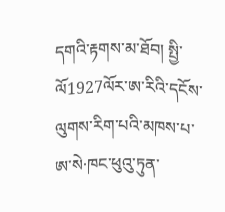དགའི་རྟགས་མ་ཐོབ། སྤྱི་ལོ1927ལོར་ཨ་རིའི་དངོས་ལུགས་རིག་པའི་མཁས་པ་ཨ་སེ·ཁང་ཕུའུ་ཏུན་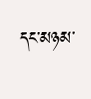དང་མཉམ་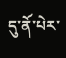དུ་ནོ་པེར་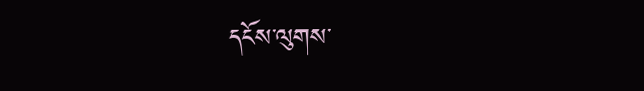དངོས་ལུགས་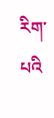རིག་པའི